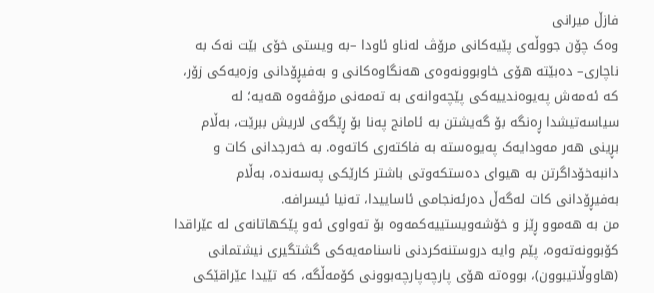فازڵ میرانی
وەک چۆن جووڵەی پێیەکانی مرۆڤ لەناو ئاودا –بە ویستی خۆی بێت نەک بە ناچاری– دەبێتە هۆی خاوبوونەوەی هەنگاوەکانی و بەفیڕۆدانی وزەیەکی زۆر، کە ئەمەش پەیوەندییەکی پێچەوانەی بە تەمەنی مرۆڤەوە هەیە؛ لە سیاسەتیشدا ڕەنگە بۆ گەیشتن بە ئامانج پەنا بۆ ڕێگەی لاریش ببرێت، بەڵام بڕینی هەر مەودایەک پەیوەستە بە فاکتەری کاتەوە. بە خەرجدانی کات و دانبەخۆداگرتن بە هیوای دەستکەوتی باشتر کارێکی پەسەندە، بەڵام بەفیڕۆدانی کات لەگەڵ دەرئەنجامی ئاساییدا، تەنیا ئیسرافە.
من بە هەموو ڕێز و خۆشەویستییەکمەوە بۆ تەواوی ئەو پێکهاتانەی لە عێراقدا کۆبوونەتەوە، پێم وایە دروستنەکردنی ناسنامەیەکی گشتگیری نیشتمانی (هاووڵاتیبوون)، بووەتە هۆی پارچەپارچەبوونی کۆمەڵگە، کە تێیدا عێراقێکی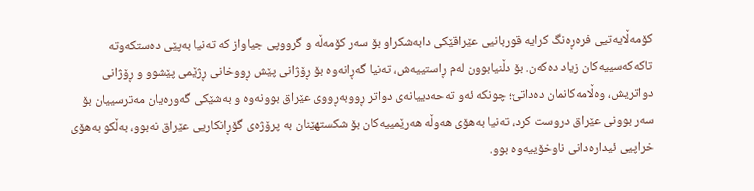کۆمەڵایەتیی فرەڕەنگ کرایە قوربانیی عێراقێکی دابەشکراو بۆ سەر کۆمەڵە و گرووپی جیاواز کە تەنیا بەپێی دەستکەوتە تاکەکەسییەکان زیاد دەکەن. بۆ دڵنیابوون لەم ڕاستییەش، تەنیا گەڕانەوە بۆ ڕۆژانی پێش ڕووخانی ڕژێمی پێشوو و ڕۆژانی دواتریش، وەڵامەکانمان دەداتێ؛ چونکە ئەو تەحەدییانەی دواتر ڕووبەڕووی عێراق بوونەوە و بەشێکی گەورەیان مەترسییان بۆ سەر بوونی عێراق دروست کرد، تەنیا بەهۆی هەوڵە هەرێمییەکان بۆ شکستهێنان بە پرۆژەی گۆڕانکاریی عێراق نەبوو، بەڵکو بەهۆی خراپیی ئیدارەدانی ناوخۆییەوە بوو.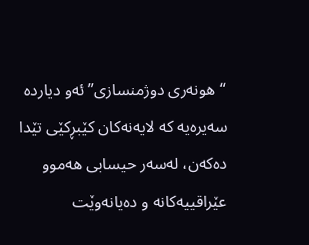“هونەری دوژمنسازی” ئەو دیاردە سەیرەیە کە لایەنەکان کێبڕکێی تێدا دەکەن، لەسەر حیسابی هەموو عێراقییەکانە و دەیانەوێت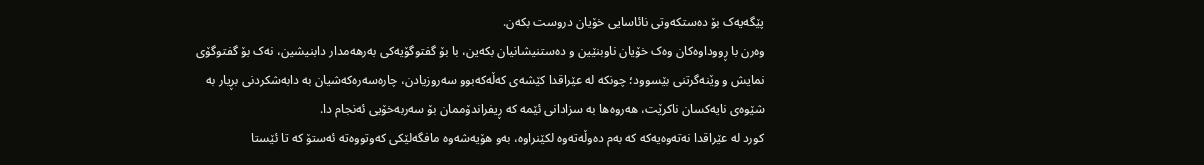پێگەیەک بۆ دەستکەوتی نائاسایی خۆیان دروست بکەن.
وەرن با ڕووداوەکان وەک خۆیان ناوبنێین و دەستنیشانیان بکەین، با بۆ گفتوگۆیەکی بەرهەمدار دابنیشین، نەک بۆ گفتوگۆی نمایش و وێنەگرتنی بێسوود؛ چونکە لە عێراقدا کێشەی کەڵەکەبوو سەروزیادن، چارەسەرەکەشیان بە دابەشکردنی بڕیار بە شێوەی نایەکسان ناکرێت، هەروەها بە سزادانی ئێمە کە ڕیفراندۆممان بۆ سەربەخۆیی ئەنجام دا.
کورد لە عێراقدا نەتەوەیەکە کە بەم دەوڵەتەوە لکێنراوە، بەو هۆیەشەوە مافگەلێکی کەوتووەتە ئەستۆ کە تا ئێستا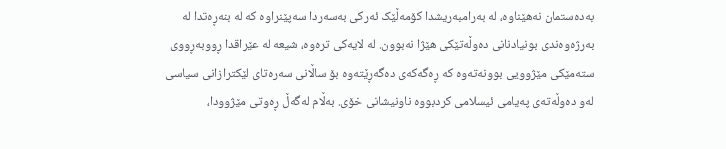بەدەستمان نەهێناوە، لە بەرامبەریشدا کۆمەڵێک ئەرکی بەسەردا سەپێنراوە کە لە بنەڕەتدا لە بەرژەوەندی بونیادنانی دەوڵەتێکی هێژا نەبوون. لە لایەکی ترەوە، شیعە لە عێراقدا ڕووبەڕووی ستەمێکی مێژوویی بوونەتەوە کە ڕەگەکەی دەگەڕێتەوە بۆ ساڵانی سەرەتای لێکترازانی سیاسی لەو دەوڵەتەی پەیامی ئیسلامی کردبووە ناونیشانی خۆی. بەڵام لەگەڵ ڕەوتی مێژوودا،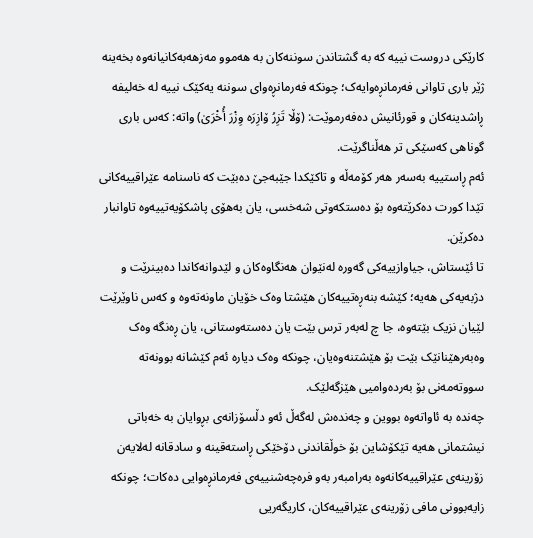کارێکی دروست نییە کە بە گشتاندن سوننەکان بە هەموو مەزهەبەکانیانەوە بخەینە ژێر باری تاوانی فەرمانڕەوایەک؛ چونکە فەرمانڕەوای سوننە یەکێک نییە لە خەلیفە ڕاشدینەکان و قورئانیش دەفەرموێت: (ۆڵا تَزِرُ ۆازِرَە وِزْرَ أُخْرَیٰ) واتە: کەس باری گوناهی کەسێکی تر هەڵناگرێت.
ئەم ڕاستییە بەسەر هەر کۆمەڵە و تاکێکدا جێبەجێ دەبێت کە ناسنامە عێراقییەکانی تێدا کورت دەکرێتەوە بۆ دەستکەوتی شەخسی، یان بەهۆی پاشکۆیەتییەوە تاوانبار دەکرێن.
تا ئێستاش، جیاوازییەکی گەورە لەنێوان هەنگاوەکان و لێدوانەکاندا دەبینرێت و دژبەیەکی هەیە؛ کێشە بنەڕەتییەکان هێشتا وەک خۆیان ماونەتەوە و کەس ناوێرێت لێیان نزیک بێتەوە، جا چ لەبەر ترس بێت یان دەستەوستانی، یان ڕەنگە وەک وەبەرهێنانێک بێت بۆ هێشتنەوەیان، چونکە وەک دیارە ئەم کێشانە بوونەتە سووتەمەنی بۆ بەردەوامیی هێزگەلێک.
چەندە بە ئاواتەوە بووین و چەندەش لەگەڵ ئەو دڵسۆزانەی بڕوایان بە خەباتی نیشتمانی هەیە تێکۆشاین بۆ خوڵقاندنی دۆخێکی ڕاستەقینە و سادقانە لەلایەن زۆرینەی عێراقییەکانەوە بەرامبەر بەو فرەچەشنییەی فەرمانڕەوایی دەکات؛ چونکە زایەبوونی مافی زۆرینەی عێراقییەکان، کاریگەریی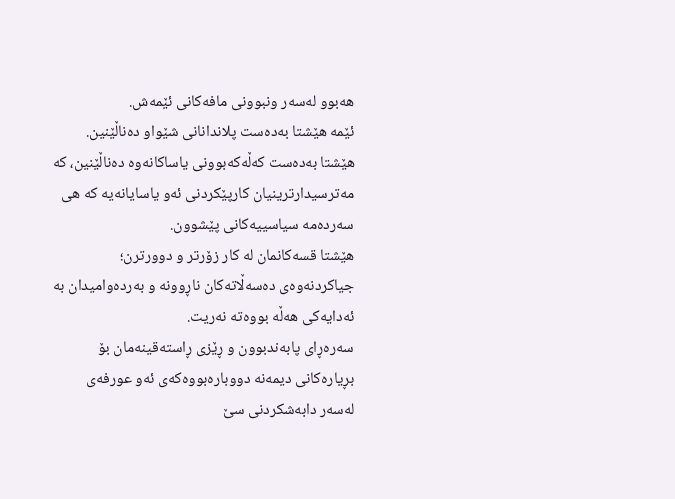هەبوو لەسەر ونبوونی مافەکانی ئێمەش.
ئێمە هێشتا بەدەست پلاندانانی شێواو دەناڵێنین.
هێشتا بەدەست کەڵەکەبوونی یاساکانەوە دەناڵێنین، کە مەترسیدارترینیان کارپێکردنی ئەو یاسایانەیە کە هی سەردەمە سیاسییەکانی پێشوون.
هێشتا قسەکانمان لە کار زۆرتر و دوورترن؛ جیاکردنەوەی دەسەڵاتەکان ناڕوونە و بەردەوامیدان بە ئەدایەکی هەڵە بووەتە نەریت.
سەرەڕای پابەندبوون و ڕێزی ڕاستەقینەمان بۆ بڕیارەکانی دیمەنە دووبارەبووەکەی ئەو عورفەی لەسەر دابەشکردنی سێ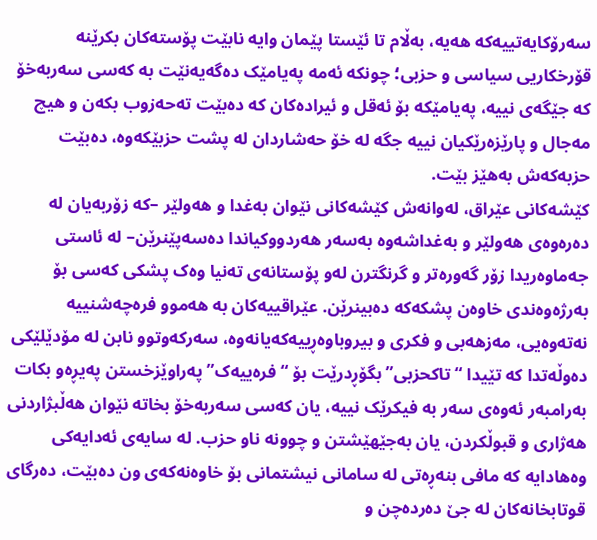سەرۆکایەتییەکە هەیە، بەڵام تا ئێستا پێمان وایە نابێت پۆستەکان بکرێنە قۆرخکاریی سیاسی و حزبی؛ چونکە ئەمە پەیامێک دەگەیەنێت بە کەسی سەربەخۆ کە جێگەی نییە، پەیامێکە بۆ ئەقل و ئیرادەکان کە دەبێت تەحەزوب بکەن و هیچ مەجال و پارێزەرێکیان نییە جگە لە خۆ حەشاردان لە پشت حزبێکەوە، دەبێت حزبەکەش بەهێز بێت.
کێشەکانی عێراق، لەوانەش کێشەکانی نێوان بەغدا و هەولێر –کە زۆربەیان لە دەرەوەی هەولێر و بەغداشەوە بەسەر هەردووکیاندا دەسەپێنرێن– لە ئاستی جەماوەریدا زۆر گەورەتر و گرنگترن لەو پۆستانەی تەنیا وەک پشکی کەسی بۆ بەرژەوەندی خاوەن پشکەکە دەبینرێن. عێراقییەکان بە هەموو فرەچەشنییە نەتەوەیی، مەزهەبی و فکری و بیروباوەڕییەکەیانەوە، سەرکەوتوو نابن لە مۆدێلێکی دەوڵەتدا کە تێیدا “تاکحزبی” بگۆڕدرێت بۆ “فرەییەک” پەراوێزخستن پەیڕەو بکات بەرامبەر ئەوەی سەر بە فیکرێک نییە، یان کەسی سەربەخۆ بخاتە نێوان هەڵبژاردنی هەژاری و قبوڵکردن، یان بەجێهێشتن و چوونە ناو حزب. لە سایەی ئەدایەکی وەهادایە کە مافی بنەڕەتی لە سامانی نیشتمانی بۆ خاوەنەکەی ون دەبێت، دەرگای قوتابخانەکان لە جێ دەردەچن و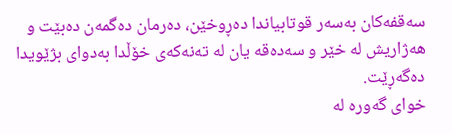سەقفەکان بەسەر قوتابیاندا دەڕوخێن، دەرمان دەگمەن دەبێت و هەژاریش لە خێر و سەدەقە یان لە تەنەکەی خۆڵدا بەدوای بژێویدا دەگەڕێت.
خوای گەورە لە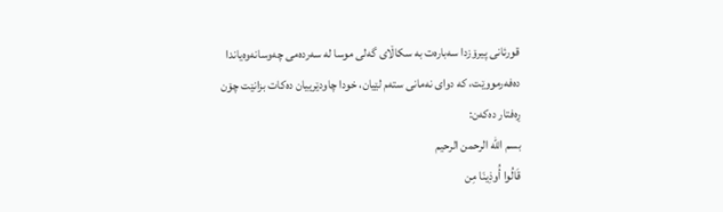قورئانی پیرۆزدا سەبارەت بە سکاڵای گەلی موسا لە سەردەمی چەوسانەوەیاندا دەفەرمووێت، کە دوای نەمانی ستەم لێیان، خودا چاودێرییان دەکات بزانێت چۆن ڕەفتار دەکەن:
بسم الله الرحمن الرحیم
قَالُوا أُوذِينَا مِن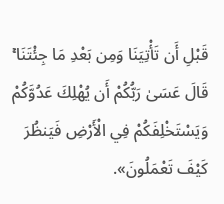قَبْلِ أَن تَأْتِيَنَا وَمِن بَعْدِ مَا جِئْتَنَا ۚ قَالَ عَسَىٰ رَبُّكُمْ أَن يُهْلِكَ عَدُوَّكُمْ وَيَسْتَخْلِفَكُمْ فِي الْأَرْضِ فَيَنظُرَ كَيْفَ تَعْمَلُونَ».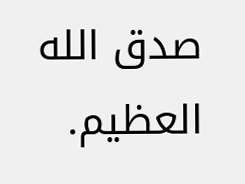صدق الله العظيم.